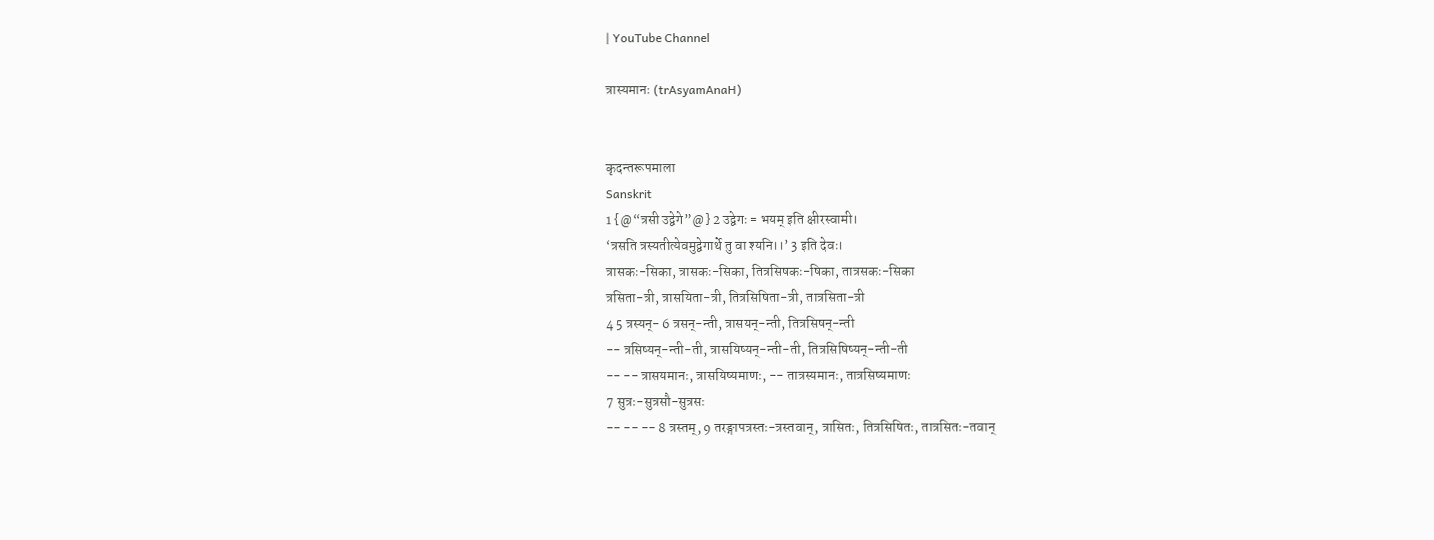| YouTube Channel

त्रास्यमानः (trAsyamAnaH)


कृदन्तरूपमाला
Sanskrit
1 {@“त्रसी उद्वेगे”@} 2 उद्वेगः = भयम् इति क्षीरस्वामी।
‘त्रसति त्रस्यतीत्येवमुद्वेगार्थे तु वा श्यनि।।’ 3 इति देवः।
त्रासकः-सिका, त्रासकः-सिका, तित्रसिषकः-षिका, तात्रसकः-सिका
त्रसिता-त्री, त्रासयिता-त्री, तित्रसिषिता-त्री, तात्रसिता-त्री
4 5 त्रस्यन्- 6 त्रसन्-न्ती, त्रासयन्-न्ती, तित्रसिषन्-न्ती
-- त्रसिष्यन्-न्ती-ती, त्रासयिष्यन्-न्ती-ती, तित्रसिषिष्यन्-न्ती-ती
-- -- त्रासयमानः, त्रासयिष्यमाणः, -- तात्रस्यमानः, तात्रसिष्यमाणः
7 सुत्रः-सुत्रसौ-सुत्रसः
-- -- -- 8 त्रस्तम्, 9 तरङ्गापत्रस्तः-त्रस्तवान्, त्रासितः, तित्रसिषितः, तात्रसितः-तवान्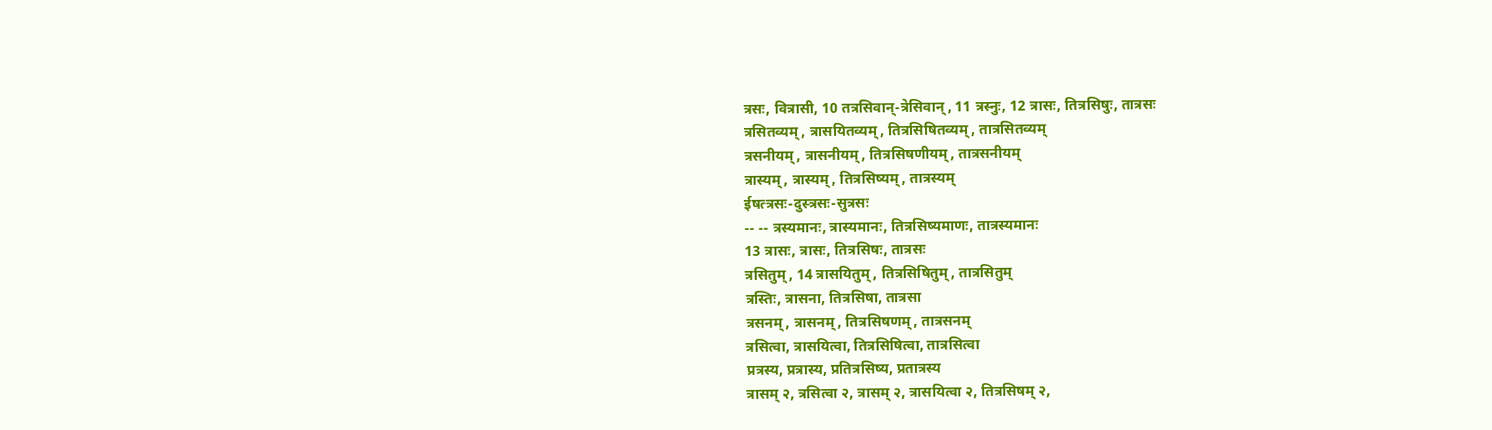त्रसः, वित्रासी, 10 तत्रसिवान्-त्रेसिवान्, 11 त्रस्नुः, 12 त्रासः, तित्रसिषुः, तात्रसः
त्रसितव्यम्, त्रासयितव्यम्, तित्रसिषितव्यम्, तात्रसितव्यम्
त्रसनीयम्, त्रासनीयम्, तित्रसिषणीयम्, तात्रसनीयम्
त्रास्यम्, त्रास्यम्, तित्रसिष्यम्, तात्रस्यम्
ईषत्त्रसः-दुस्त्रसः-सुत्रसः
-- -- त्रस्यमानः, त्रास्यमानः, तित्रसिष्यमाणः, तात्रस्यमानः
13 त्रासः, त्रासः, तित्रसिषः, तात्रसः
त्रसितुम्, 14 त्रासयितुम्, तित्रसिषितुम्, तात्रसितुम्
त्रस्तिः, त्रासना, तित्रसिषा, तात्रसा
त्रसनम्, त्रासनम्, तित्रसिषणम्, तात्रसनम्
त्रसित्वा, त्रासयित्वा, तित्रसिषित्वा, तात्रसित्वा
प्रत्रस्य, प्रत्रास्य, प्रतित्रसिष्य, प्रतात्रस्य
त्रासम् २, त्रसित्वा २, त्रासम् २, त्रासयित्वा २, तित्रसिषम् २,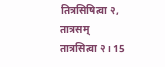तित्रसिषित्वा २, तात्रसम्
तात्रसित्वा २। 15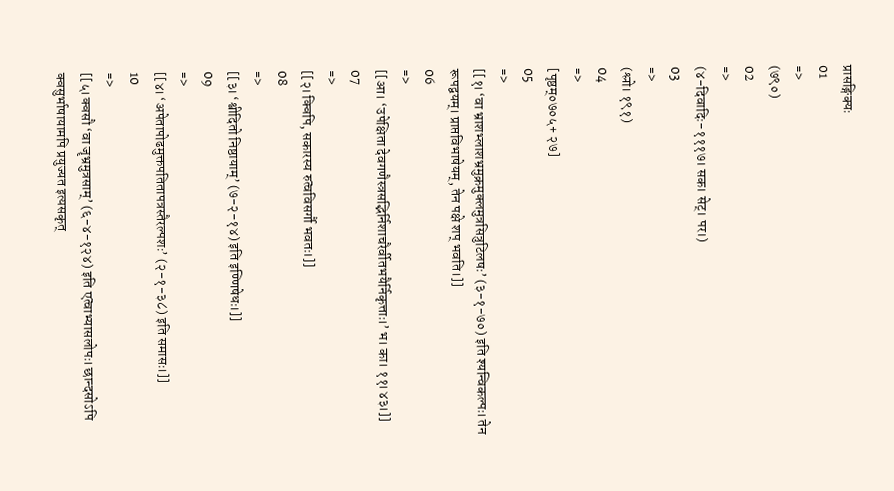प्रासङ्गिक्यः
01
=>
(७९०)
02
=>
(४-दिवादिः-१११७। सक। सेट्। पर।)
03
=>
(श्लो। १९१)
04
=>
[पृष्ठम्०७०५+ २७]
05
=>
[[१। ‘वा भ्राशभ्लाशभ्रमुक्रमुक्लमुत्रसित्रुटिलषः’ (३-१-७०) इति श्यन्विकल्पः। तेन रूपद्वयम्। प्राप्तविभाषेयम्, तेन पक्षे शप् भवति।]]
06
=>
[[आ। ‘उपेक्षिता देवगणैस्त्रसद्भिर्निशाचरैर्वीतभयैर्निकृत्ताः।’ भ। का। ११। ४३।]]
07
=>
[[२। क्विपि, सकारस्य रुत्वविसर्गौ भवतः।]]
08
=>
[[३। ‘श्वीदितो निष्ठायाम्’ (७-२-१४) इति इण्णिषेधः।]]
09
=>
[[४। ‘अपेतापोढमुक्तपतितापत्रस्तैरल्पशः’ (२-१-३८) इति समासः।]]
10
=>
[[५। क्वसौ ‘वा जॄभ्रमुत्रसाम्’ (६-४-१२४) इति एत्वाभ्यासलोपः। छान्दसोऽपि क्वसुर्भाषायामपि प्रयुज्यत इत्यसकृत्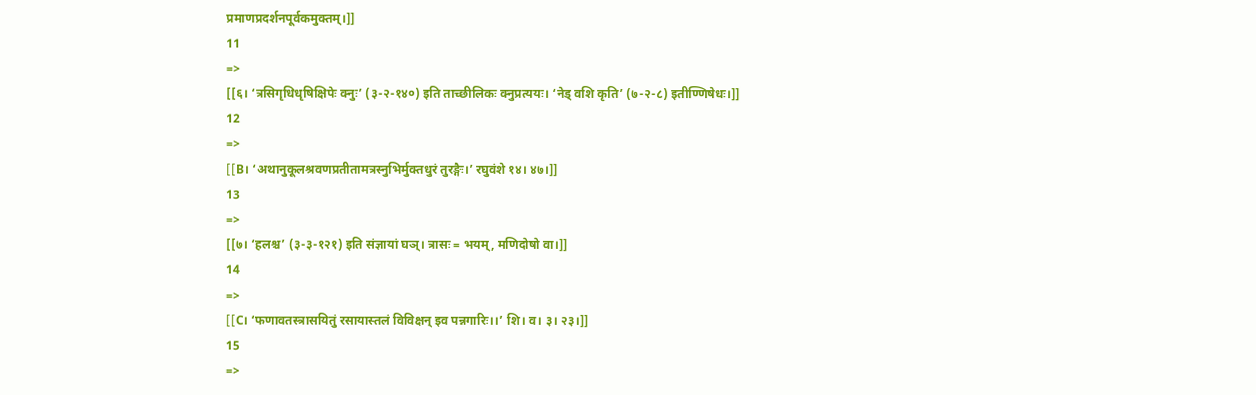प्रमाणप्रदर्शनपूर्वकमुक्तम्।]]
11
=>
[[६। ‘त्रसिगृधिधृषिक्षिपेः क्नुः’ (३-२-१४०) इति ताच्छीलिकः क्नुप्रत्ययः। ‘नेड् वशि कृति’ (७-२-८) इतीण्णिषेधः।]]
12
=>
[[B। ‘अथानुकूलश्रवणप्रतीतामत्रस्नुभिर्मुक्तधुरं तुरङ्गैः।’ रघुवंशे १४। ४७।]]
13
=>
[[७। ‘हलश्च’ (३-३-१२१) इति संज्ञायां घञ्। त्रासः = भयम्, मणिदोषो वा।]]
14
=>
[[C। ‘फणावतस्त्रासयितुं रसायास्तलं विविक्षन् इव पन्नगारिः।।’ शि। व। ३। २३।]]
15
=>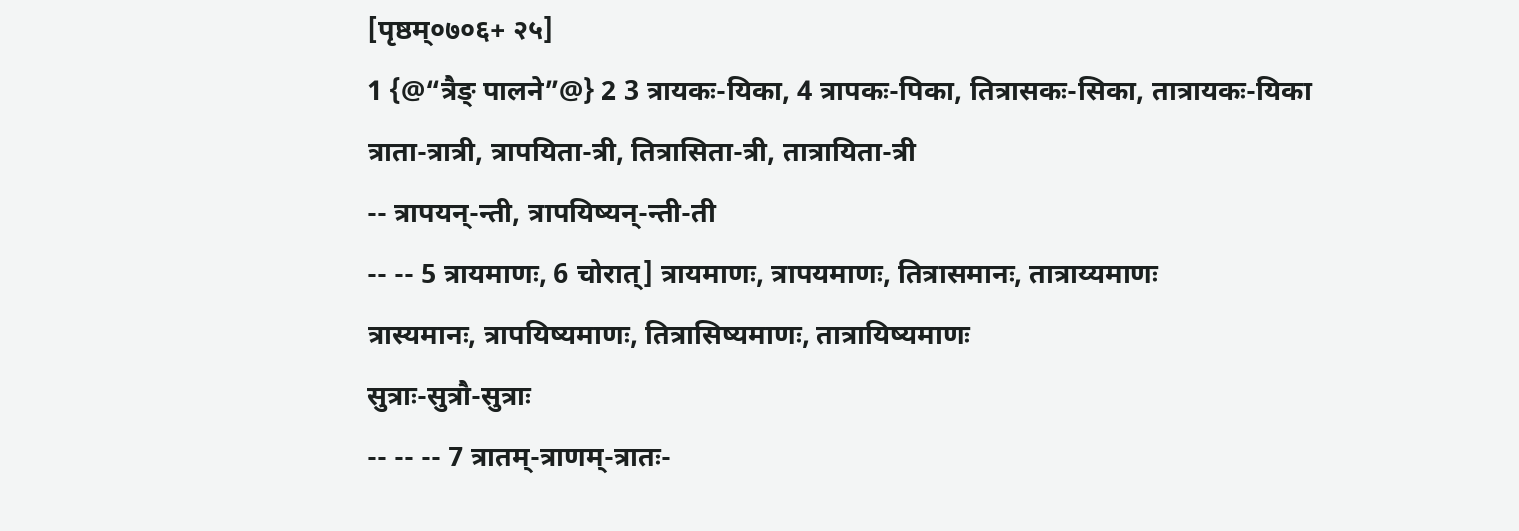[पृष्ठम्०७०६+ २५]
1 {@“त्रैङ् पालने”@} 2 3 त्रायकः-यिका, 4 त्रापकः-पिका, तित्रासकः-सिका, तात्रायकः-यिका
त्राता-त्रात्री, त्रापयिता-त्री, तित्रासिता-त्री, तात्रायिता-त्री
-- त्रापयन्-न्ती, त्रापयिष्यन्-न्ती-ती
-- -- 5 त्रायमाणः, 6 चोरात्] त्रायमाणः, त्रापयमाणः, तित्रासमानः, तात्राय्यमाणः
त्रास्यमानः, त्रापयिष्यमाणः, तित्रासिष्यमाणः, तात्रायिष्यमाणः
सुत्राः-सुत्रौ-सुत्राः
-- -- -- 7 त्रातम्-त्राणम्-त्रातः-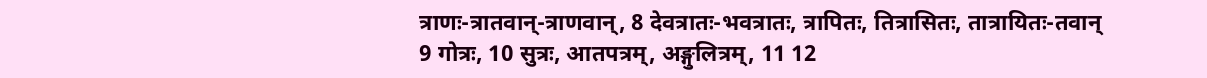त्राणः-त्रातवान्-त्राणवान्, 8 देवत्रातः-भवत्रातः, त्रापितः, तित्रासितः, तात्रायितः-तवान्
9 गोत्रः, 10 सुत्रः, आतपत्रम्, अङ्गुलित्रम्, 11 12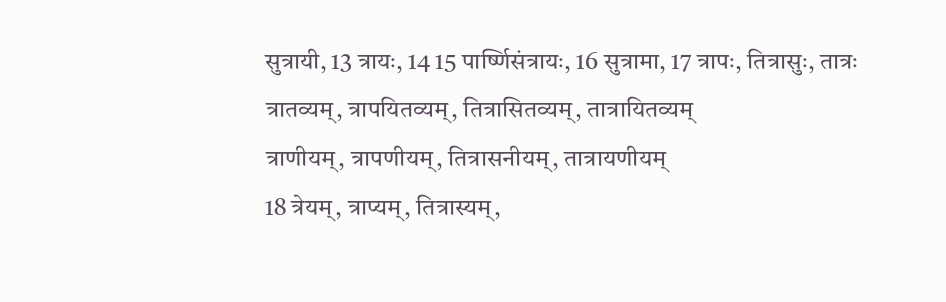सुत्रायी, 13 त्रायः, 14 15 पार्ष्णिसंत्रायः, 16 सुत्रामा, 17 त्रापः, तित्रासुः, तात्रः
त्रातव्यम्, त्रापयितव्यम्, तित्रासितव्यम्, तात्रायितव्यम्
त्राणीयम्, त्रापणीयम्, तित्रासनीयम्, तात्रायणीयम्
18 त्रेयम्, त्राप्यम्, तित्रास्यम्,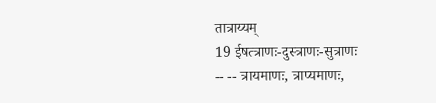तात्राय्यम्
19 ईषत्त्राणः-दुस्त्राणः-सुत्राणः
-- -- त्रायमाणः, त्राप्यमाणः,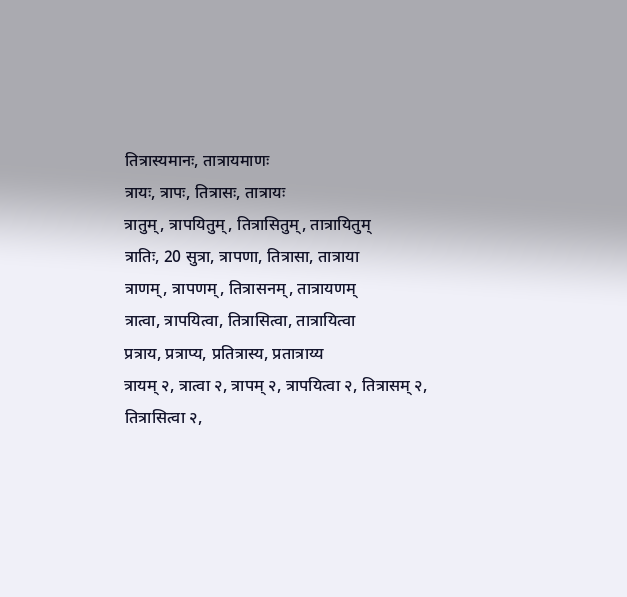तित्रास्यमानः, तात्रायमाणः
त्रायः, त्रापः, तित्रासः, तात्रायः
त्रातुम्, त्रापयितुम्, तित्रासितुम्, तात्रायितुम्
त्रातिः, 20 सुत्रा, त्रापणा, तित्रासा, तात्राया
त्राणम्, त्रापणम्, तित्रासनम्, तात्रायणम्
त्रात्वा, त्रापयित्वा, तित्रासित्वा, तात्रायित्वा
प्रत्राय, प्रत्राप्य, प्रतित्रास्य, प्रतात्राय्य
त्रायम् २, त्रात्वा २, त्रापम् २, त्रापयित्वा २, तित्रासम् २, तित्रासित्वा २,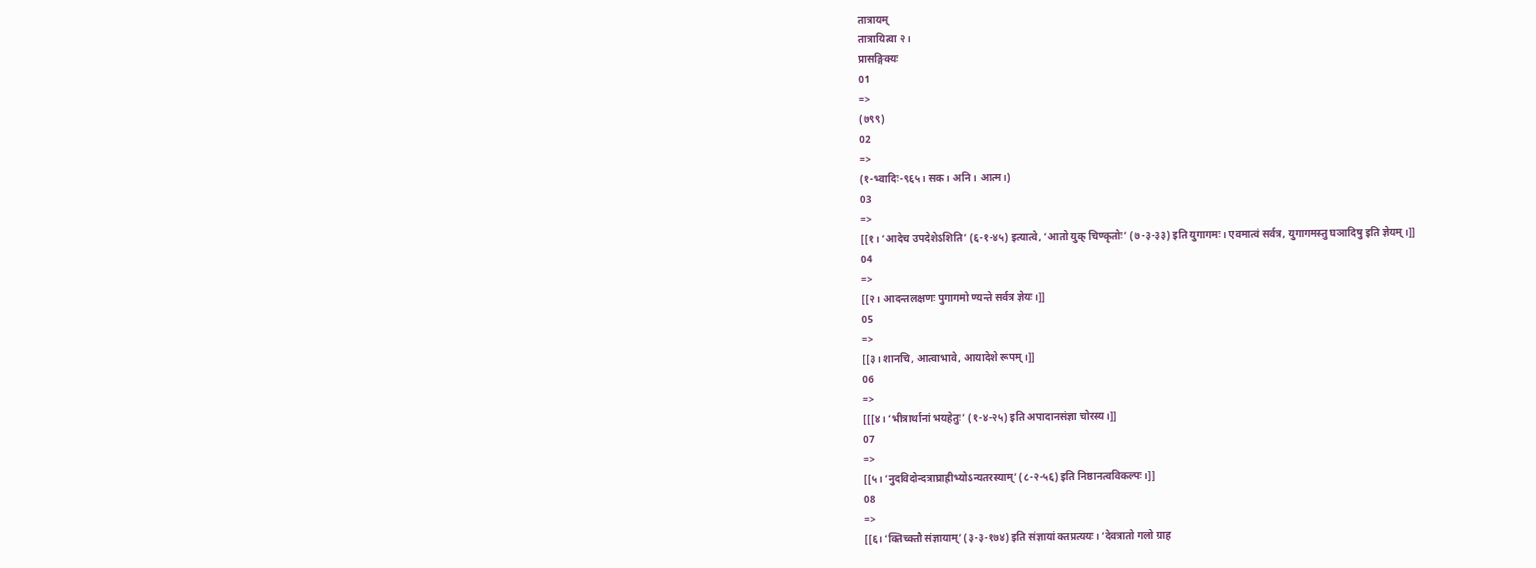तात्रायम्
तात्रायित्वा २।
प्रासङ्गिक्यः
01
=>
(७९९)
02
=>
(१-भ्वादिः-९६५। सक। अनि। आत्म।)
03
=>
[[१। ‘आदेच उपदेशेऽशिति’ (६-१-४५) इत्यात्वे, ‘आतो युक् चिण्कृतोः’ (७-३-३३) इति युगागमः। एवमात्वं सर्वत्र, युगागमस्तु घञादिषु इति ज्ञेयम्।]]
04
=>
[[२। आदन्तलक्षणः पुगागमो ण्यन्ते सर्वत्र ज्ञेयः।]]
05
=>
[[३। शानचि, आत्वाभावे, आयादेशे रूपम्।]]
06
=>
[[[४। ‘भीत्रार्थानां भयहेतुः’ (१-४-२५) इति अपादानसंज्ञा चोरस्य।]]
07
=>
[[५। ‘नुदविदोन्दत्राघ्राह्रीभ्योऽन्यतरस्याम्’ (८-२-५६) इति निष्ठानत्वविकल्पः।]]
08
=>
[[६। ‘क्तिच्क्तौ संज्ञायाम्’ (३-३-१७४) इति संज्ञायां क्तप्रत्ययः। ‘देवत्रातो गलो ग्राह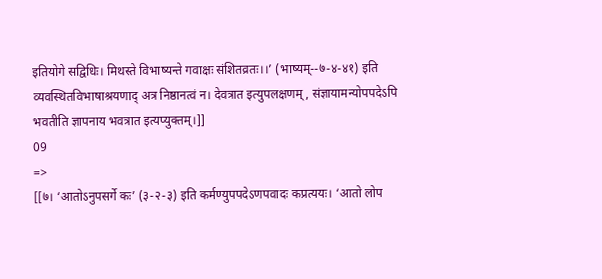इतियोगे सद्विधिः। मिथस्ते विभाष्यन्ते गवाक्षः संशितव्रतः।।’ (भाष्यम्--७-४-४१) इति व्यवस्थितविभाषाश्रयणाद् अत्र निष्ठानत्वं न। देवत्रात इत्युपलक्षणम्, संज्ञायामन्योपपदेऽपि भवतीति ज्ञापनाय भवत्रात इत्यप्युक्तम्।]]
09
=>
[[७। ‘आतोऽनुपसर्गे कः’ (३-२-३) इति कर्मण्युपपदेऽणपवादः कप्रत्ययः। ‘आतो लोप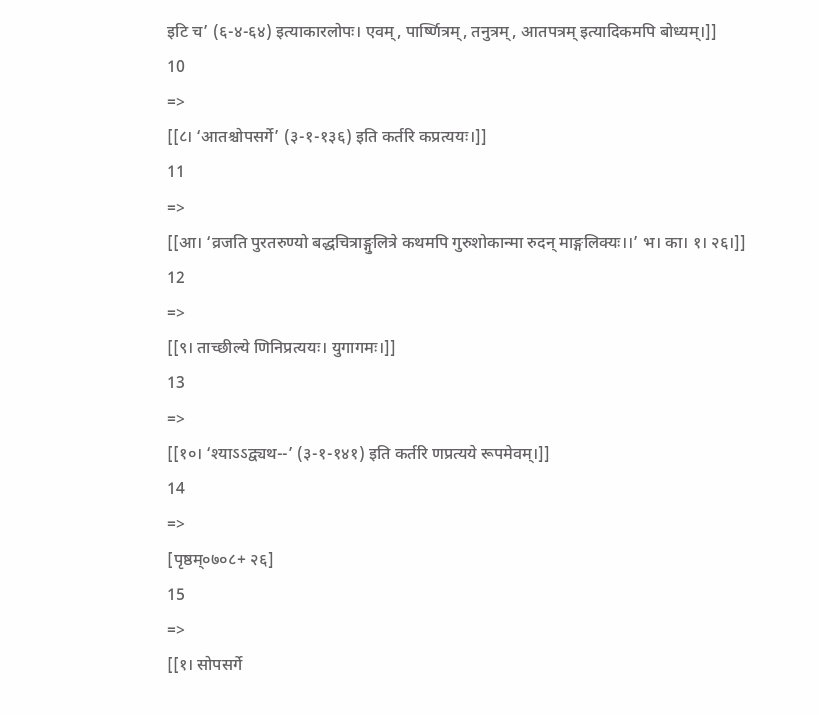इटि च’ (६-४-६४) इत्याकारलोपः। एवम्, पार्ष्णित्रम्, तनुत्रम्, आतपत्रम् इत्यादिकमपि बोध्यम्।]]
10
=>
[[८। ‘आतश्चोपसर्गे’ (३-१-१३६) इति कर्तरि कप्रत्ययः।]]
11
=>
[[आ। ‘व्रजति पुरतरुण्यो बद्धचित्राङ्गुलित्रे कथमपि गुरुशोकान्मा रुदन् माङ्गलिक्यः।।’ भ। का। १। २६।]]
12
=>
[[९। ताच्छील्ये णिनिप्रत्ययः। युगागमः।]]
13
=>
[[१०। ‘श्याऽऽद्व्यथ--’ (३-१-१४१) इति कर्तरि णप्रत्यये रूपमेवम्।]]
14
=>
[पृष्ठम्०७०८+ २६]
15
=>
[[१। सोपसर्गे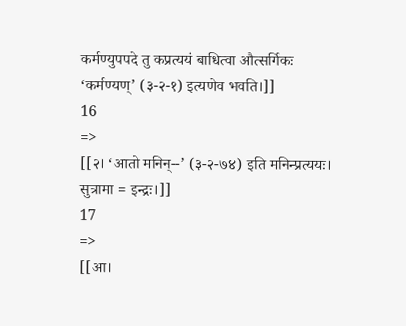कर्मण्युपपदे तु कप्रत्ययं बाधित्वा औत्सर्गिकः ‘कर्मण्यण्’ (३-२-१) इत्यणेव भवति।]]
16
=>
[[२। ‘आतो मनिन्--’ (३-२-७४) इति मनिन्प्रत्ययः। सुत्रामा = इन्द्रः।]]
17
=>
[[आ।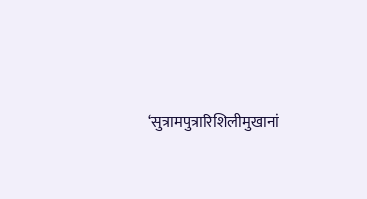‘सुत्रामपुत्रारिशिलीमुखानां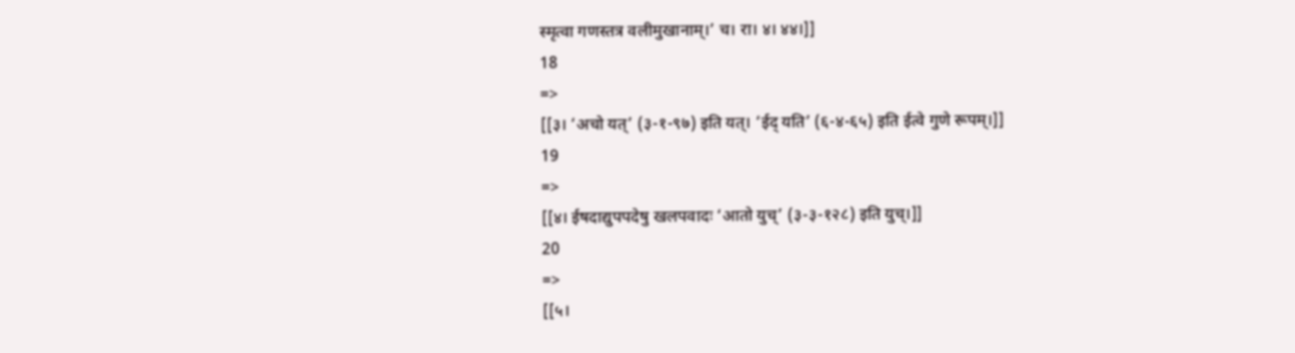स्मृत्वा गणस्तत्र वलीमुखानाम्।’ च। रा। ४। ४४।]]
18
=>
[[३। ‘अचो यत्’ (३-१-९७) इति यत्। ‘ईद् यति’ (६-४-६५) इति ईत्वे गुणे रूपम्।]]
19
=>
[[४। ईषदाद्युपपदेषु खलपवादः ‘आतो युच्’ (३-३-१२८) इति युच्।]]
20
=>
[[५।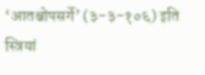‘आतश्चोपसर्गे’ (३-३-१०६) इति स्त्रियां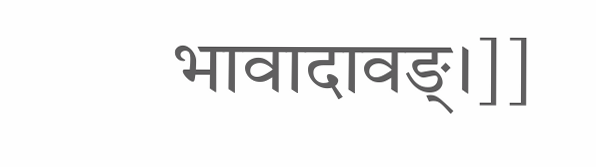भावादावङ्।]]